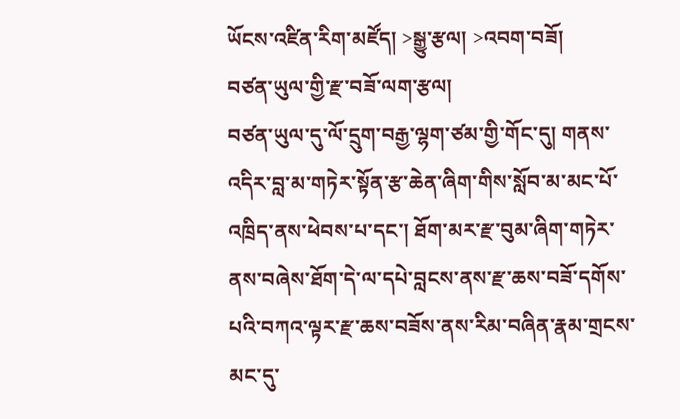ཡོངས་འཛིན་རིག་མཛོད། >སྒྱུ་རྩལ། >འབག་བཟོ།
བཙན་ཡུལ་གྱི་རྫ་བཟོ་ལག་རྩལ།
བཙན་ཡུལ་དུ་ལོ་དྲུག་བརྒྱ་ལྷག་ཙམ་གྱི་གོང་དུ། གནས་འདིར་བླ་མ་གཏེར་སྟོན་རྩ་ཆེན་ཞིག་གིས་སློབ་མ་མང་པོ་འཁྲིད་ནས་ཕེབས་པ་དང་། ཐོག་མར་རྫ་བུམ་ཞིག་གཏེར་ནས་བཞེས་ཐོག་དེ་ལ་དཔེ་བླངས་ནས་རྫ་ཆས་བཟོ་དགོས་པའི་བཀའ་ལྟར་རྫ་ཆས་བཟོས་ནས་རིམ་བཞིན་རྣམ་གྲངས་མང་དུ་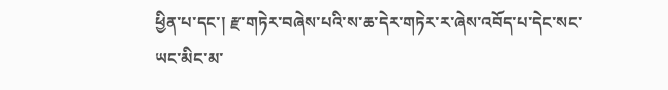ཕྱིན་པ་དང་། རྫ་གཏེར་བཞེས་པའི་ས་ཆ་དེར་གཏེར་ར་ཞེས་འབོད་པ་དེང་སང་ཡང་མིང་མ་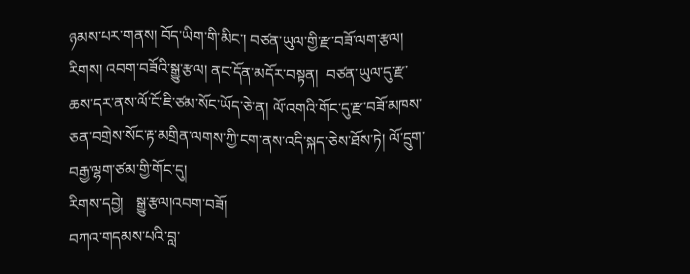ཉམས་པར་གནས། བོད་ཡིག་གི་མིང་། བཙན་ཡུལ་གྱི་རྫ་བཟོ་ལག་རྩལ། རིགས། འབག་བཟོའི་སྒྱུ་རྩལ། ནང་དོན་མདོར་བསྟན།  བཙན་ཡུལ་དུ་རྫ་ཆས་དར་ནས་ལོ་ངོ་ཇི་ཙམ་སོང་ཡོད་ཅེ་ན། ལོ་འགའི་གོང་དུ་རྫ་བཟོ་མཁས་ཅན་བགྲེས་སོང་རྟ་མགྲིན་ལགས་ཀྱི་ངག་ནས་འདི་སྐད་ཅེས་ཐོས་ཏེ། ལོ་དྲུག་བརྒྱ་ལྷག་ཙམ་གྱི་གོང་དུ།
རིགས་དབྱེ།   སྒྱུ་རྩལ།འབག་བཟོ།
བཀའ་གདམས་པའི་བླ་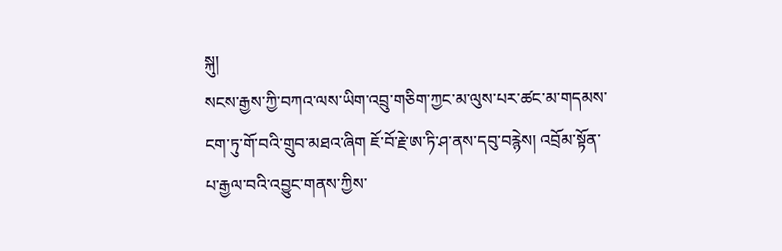སྐུ།
སངས་རྒྱས་ཀྱི་བཀའ་ལས་ཡིག་འབྲུ་གཅིག་ཀྱང་མ་ལུས་པར་ཚང་མ་གདམས་ངག་ཏུ་གོ་བའི་གྲུབ་མཐའ་ཞིག ཇོ་བོ་རྗེ་ཨ་ཏི་ཤ་ནས་དབུ་བརྙེས། འབྲོམ་སྟོན་པ་རྒྱལ་བའི་འབྱུང་གནས་ཀྱིས་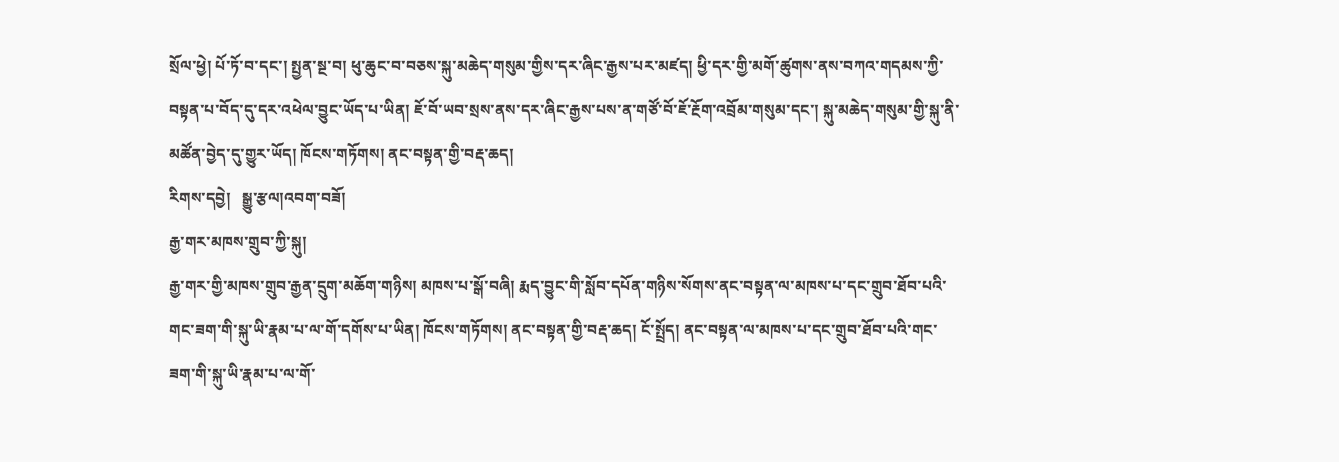སྲོལ་ཕྱེ། པོ་ཏོ་བ་དང་། སྤྱན་སྔ་བ། ཕུ་ཆུང་བ་བཅས་སྐུ་མཆེད་གསུམ་གྱིས་དར་ཞིང་རྒྱས་པར་མཛད། ཕྱི་དར་གྱི་མགོ་ཚུགས་ནས་བཀའ་གདམས་ཀྱི་བསྟན་པ་བོད་དུ་དར་འཕེལ་བྱུང་ཡོད་པ་ཡིན། ཇོ་བོ་ཡབ་སྲས་ནས་དར་ཞིང་རྒྱས་པས་ན་གཙོ་བོ་ཇོ་རྔོག་འབྲོམ་གསུམ་དང་། སྐུ་མཆེད་གསུམ་གྱི་སྐུ་ནི་མཚོན་བྱེད་དུ་གྱུར་ཡོད། ཁོངས་གཏོགས། ནང་བསྟན་གྱི་བརྡ་ཆད།
རིགས་དབྱེ།   སྒྱུ་རྩལ།འབག་བཟོ།
རྒྱ་གར་མཁས་གྲུབ་ཀྱི་སྐུ།
རྒྱ་གར་གྱི་མཁས་གྲུབ་རྒྱན་དྲུག་མཆོག་གཉིས། མཁས་པ་སྒོ་བཞི། རྨད་བྱུང་གི་སློབ་དཔོན་གཉིས་སོགས་ནང་བསྟན་ལ་མཁས་པ་དང་གྲུབ་ཐོབ་པའི་གང་ཟག་གི་སྐུ་ཡི་རྣམ་པ་ལ་གོ་དགོས་པ་ཡིན། ཁོངས་གཏོགས། ནང་བསྟན་གྱི་བརྡ་ཆད། ངོ་སྤྲོད། ནང་བསྟན་ལ་མཁས་པ་དང་གྲུབ་ཐོབ་པའི་གང་ཟག་གི་སྐུ་ཡི་རྣམ་པ་ལ་གོ་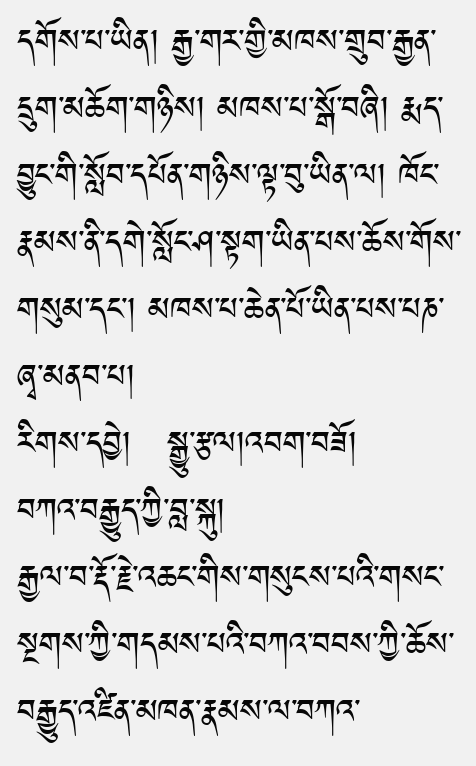དགོས་པ་ཡིན། རྒྱ་གར་གྱི་མཁས་གྲུབ་རྒྱན་དྲུག་མཆོག་གཉིས། མཁས་པ་སྒོ་བཞི། རྨད་བྱུང་གི་སློབ་དཔོན་གཉིས་ལྟ་བུ་ཡིན་ལ། ཁོང་རྣམས་ནི་དགེ་སློང་ཤ་སྟག་ཡིན་པས་ཆོས་གོས་གསུམ་དང་། མཁས་པ་ཆེན་པོ་ཡིན་པས་པཎ་ཞྭ་མནབ་པ།
རིགས་དབྱེ།   སྒྱུ་རྩལ།འབག་བཟོ།
བཀའ་བརྒྱུད་ཀྱི་བླ་སྐུ།
རྒྱལ་བ་རྡོ་རྗེ་འཆང་གིས་གསུངས་པའི་གསང་སྔགས་ཀྱི་གདམས་པའི་བཀའ་བབས་ཀྱི་ཆོས་བརྒྱུད་འཛིན་མཁན་རྣམས་ལ་བཀའ་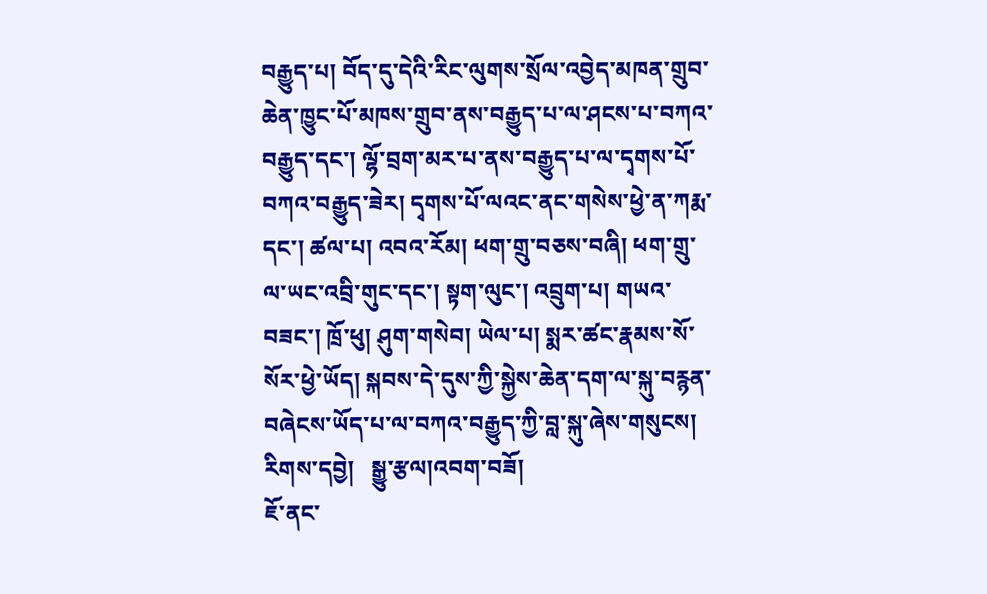བརྒྱུད་པ། བོད་དུ་དེའི་རིང་ལུགས་སྲོལ་འབྱེད་མཁན་གྲུབ་ཆེན་ཁྱུང་པོ་མཁས་གྲུབ་ནས་བརྒྱུད་པ་ལ་ཤངས་པ་བཀའ་བརྒྱུད་དང་། ལྷོ་བྲག་མར་པ་ནས་བརྒྱུད་པ་ལ་དྭགས་པོ་བཀའ་བརྒྱུད་ཟེར། དྭགས་པོ་ལའང་ནང་གསེས་ཕྱེ་ན་ཀརྨ་དང་། ཚལ་པ། འབའ་རོམ། ཕག་གྲུ་བཅས་བཞི། ཕག་གྲུ་ལ་ཡང་འབྲི་གུང་དང་། སྟག་ལུང་། འབྲུག་པ། གཡའ་བཟང་། ཁྲོ་ཕུ། ཤུག་གསེབ། ཡེལ་པ། སྨར་ཚང་རྣམས་སོ་སོར་ཕྱེ་ཡོད། སྐབས་དེ་དུས་ཀྱི་སྐྱེས་ཆེན་དག་ལ་སྐུ་བརྙན་བཞེངས་ཡོད་པ་ལ་བཀའ་བརྒྱུད་ཀྱི་བླ་སྐུ་ཞེས་གསུངས།
རིགས་དབྱེ།   སྒྱུ་རྩལ།འབག་བཟོ།
ཇོ་ནང་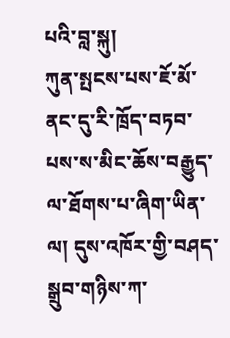པའི་བླ་སྐུ།
ཀུན་སྤངས་པས་ཇོ་མོ་ནང་དུ་རི་ཁྲོད་བཏབ་པས་ས་མིང་ཆོས་བརྒྱུད་ལ་ཐོགས་པ་ཞིག་ཡིན་ལ། དུས་འཁོར་གྱི་བཤད་སྒྲུབ་གཉིས་ཀ་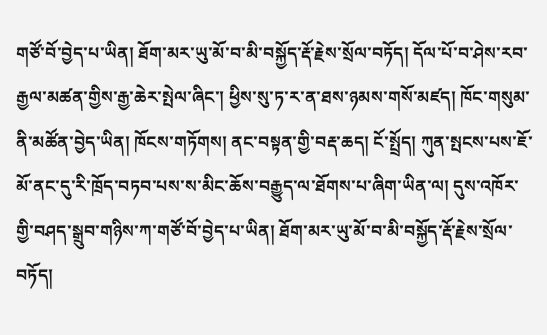གཙོ་བོ་བྱེད་པ་ཡིན། ཐོག་མར་ཡུ་མོ་བ་མི་བསྐྱོད་རྡོ་རྗེས་སྲོལ་བཏོད། དོལ་པོ་བ་ཤེས་རབ་རྒྱལ་མཚན་གྱིས་རྒྱ་ཆེར་སྤེལ་ཞིང་། ཕྱིས་སུ་ཏ་ར་ན་ཐས་ཉམས་གསོ་མཛད། ཁོང་གསུམ་ནི་མཚོན་བྱེད་ཡིན། ཁོངས་གཏོགས། ནང་བསྟན་གྱི་བརྡ་ཆད། ངོ་སྤྲོད། ཀུན་སྤངས་པས་ཇོ་མོ་ནང་དུ་རི་ཁྲོད་བཏབ་པས་ས་མིང་ཆོས་བརྒྱུད་ལ་ཐོགས་པ་ཞིག་ཡིན་ལ། དུས་འཁོར་གྱི་བཤད་སྒྲུབ་གཉིས་ཀ་གཙོ་བོ་བྱེད་པ་ཡིན། ཐོག་མར་ཡུ་མོ་བ་མི་བསྐྱོད་རྡོ་རྗེས་སྲོལ་བཏོད།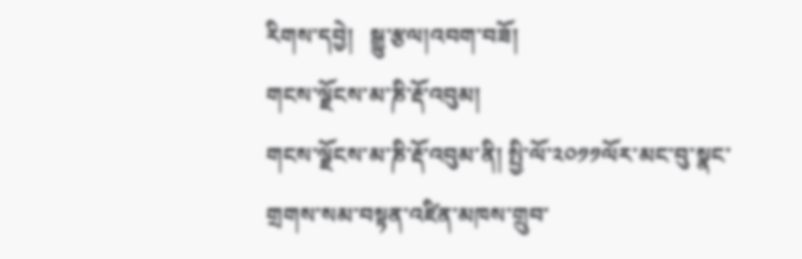རིགས་དབྱེ།   སྒྱུ་རྩལ།འབག་བཟོ།
གངས་ལྗོངས་མ་ཎི་རྡོ་འབུམ།
གངས་ལྗོངས་མ་ཎི་རྡོ་འབུམ་ནི། སྤྱི་ལོ་༢༠༡༡ལོར་མང་བུ་སྣང་གྲགས་སམ་བསྟན་འཛིན་མཁས་གྲུབ་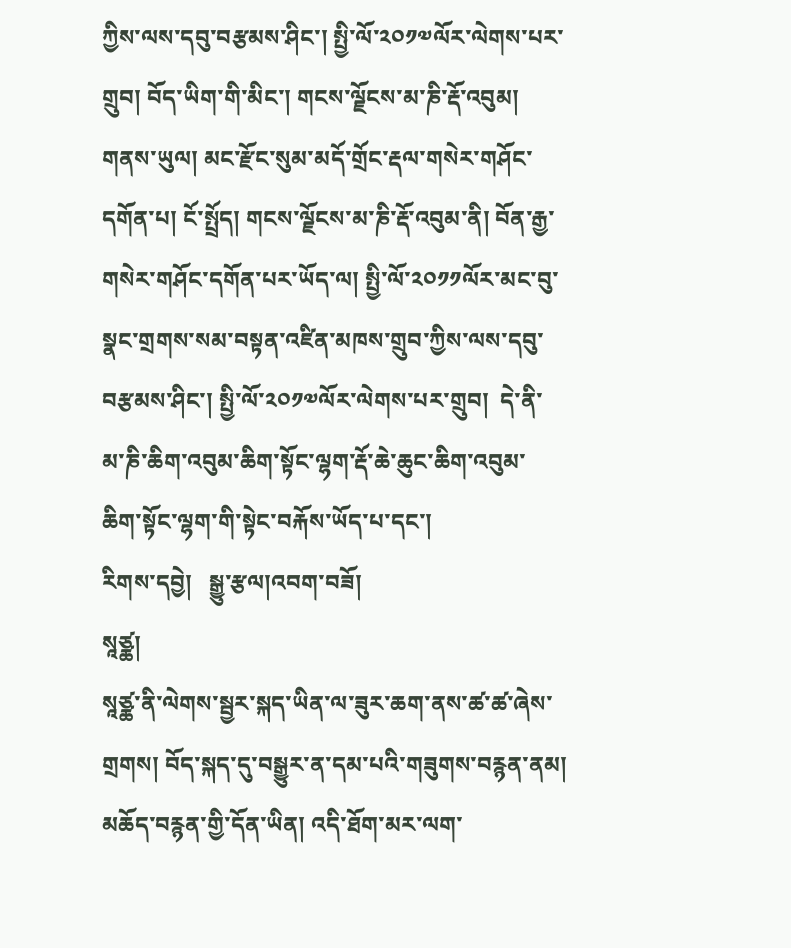ཀྱིས་ལས་དབུ་བརྩམས་ཤིང་། སྤྱི་ལོ་༢༠༡༧ལོར་ལེགས་པར་གྲུབ། བོད་ཡིག་གི་མིང་། གངས་ལྗོངས་མ་ཎི་རྡོ་འབུམ། གནས་ཡུལ། མང་རྫོང་སུམ་མདོ་གྲོང་རྡལ་གསེར་གཤོང་དགོན་པ། ངོ་སྤྲོད། གངས་ལྗོངས་མ་ཎི་རྡོ་འབུམ་ནི། བོན་རྒྱ་གསེར་གཤོང་དགོན་པར་ཡོད་ལ། སྤྱི་ལོ་༢༠༡༡ལོར་མང་བུ་སྣང་གྲགས་སམ་བསྟན་འཛིན་མཁས་གྲུབ་ཀྱིས་ལས་དབུ་བརྩམས་ཤིང་། སྤྱི་ལོ་༢༠༡༧ལོར་ལེགས་པར་གྲུབ།  དེ་ནི་མ་ཎི་ཆིག་འབུམ་ཆིག་སྟོང་ལྷག་རྡོ་ཆེ་ཆུང་ཆིག་འབུམ་ཆིག་སྟོང་ལྷག་གི་སྟེང་བརྐོས་ཡོད་པ་དང་།
རིགས་དབྱེ།   སྒྱུ་རྩལ།འབག་བཟོ།
སཱཙྪ།
སཱཙྪ་ནི་ལེགས་སྦྱར་སྐད་ཡིན་ལ་ཟུར་ཆག་ནས་ཚ་ཚ་ཞེས་གྲགས། བོད་སྐད་དུ་བསྒྱུར་ན་དམ་པའི་གཟུགས་བརྙན་ནམ། མཆོད་བརྙན་གྱི་དོན་ཡིན། འདི་ཐོག་མར་ལག་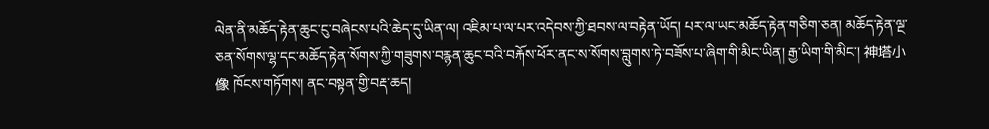ལེན་ནི་མཆོད་རྟེན་ཆུང་ངུ་བཞེངས་པའི་ཆེད་དུ་ཡིན་ལ། འཇིམ་པ་ལ་པར་འདེབས་ཀྱི་ཐབས་ལ་བརྟེན་ཡོད། པར་ལ་ཡང་མཆོད་རྟེན་གཅིག་ཅན། མཆོད་རྟེན་ལྔ་ཅན་སོགས་ལྷ་དང་མཆོད་རྟེན་སོགས་ཀྱི་གཟུགས་བརྙན་ཆུང་བའི་བརྐོས་ཕོར་ནང་ས་སོགས་བླུགས་ཏེ་བཟོས་པ་ཞིག་གི་མིང་ཡིན། རྒྱ་ཡིག་གི་མིང་། 神塔小像 ཁོངས་གཏོགས། ནང་བསྟན་གྱི་བརྡ་ཆད།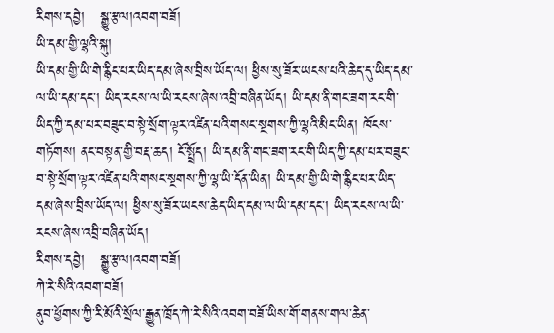རིགས་དབྱེ།   སྒྱུ་རྩལ།འབག་བཟོ།
ཡི་དམ་གྱི་ལྷའི་སྐུ།
ཡི་དམ་གྱི་ཡི་གེ་རྙིང་པར་ཡིད་དམ་ཞེས་བྲིས་ཡོད་ལ། ཕྱིས་སུ་ཟོར་ཡངས་པའི་ཆེད་དུ་ཡིད་དམ་ལ་ཡི་དམ་དང་། ཡིད་རངས་ལ་ཡི་རངས་ཞེས་འབྲི་བཞིན་ཡོད། ཡི་དམ་ནི་གང་ཟག་རང་གི་ཡིད་ཀྱི་དམ་པར་བཟུང་བ་སྟེ་སྲོག་ལྟར་འཛིན་པའི་གསང་སྔགས་ཀྱི་ལྷའི་མིང་ཡིན། ཁོངས་གཏོགས། ནང་བསྟན་གྱི་བརྡ་ཆད། ངོ་སྤྲོད། ཡི་དམ་ནི་གང་ཟག་རང་གི་ཡིད་ཀྱི་དམ་པར་བཟུང་བ་སྟེ་སྲོག་ལྟར་འཛིན་པའི་གསང་སྔགས་ཀྱི་ལྷ་ཡི་དོན་ཡིན། ཡི་དམ་གྱི་ཡི་གེ་རྙིང་པར་ཡིད་དམ་ཞེས་བྲིས་ཡོད་ལ། ཕྱིས་སུ་ཟོར་ཡངས་ཆེད་ཡིད་དམ་ལ་ཡི་དམ་དང་། ཡིད་རངས་ལ་ཡི་རངས་ཞེས་འབྲི་བཞིན་ཡོད།
རིགས་དབྱེ།   སྒྱུ་རྩལ།འབག་བཟོ།
ཀེ་རེ་སིའི་འབག་བཟོ།
ནུབ་ཕྱོགས་ཀྱི་རི་མོའི་སྲོལ་རྒྱུན་ཁྲོད་ཀེ་རེ་སིའི་འབག་བཟོ་ཡིས་གོ་གནས་གལ་ཆེན་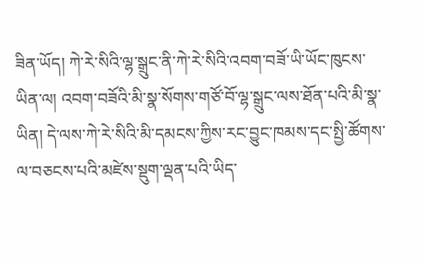ཟིན་ཡོད། ཀེ་རེ་སིའི་ལྷ་སྒྲུང་ནི་ཀེ་རེ་སིའི་འབག་བཟོ་ཡི་ཡོང་ཁུངས་ཡིན་ལ། འབག་བཟོའི་མི་སྣ་སོགས་གཙོ་བོ་ལྷ་སྒྲུང་ལས་ཐོན་པའི་མི་སྣ་ཡིན། དེ་ལས་ཀེ་རེ་སིའི་མི་དམངས་ཀྱིས་རང་བྱུང་ཁམས་དང་སྤྱི་ཚོགས་ལ་བཅངས་པའི་མཛེས་སྡུག་ལྡན་པའི་ཡིད་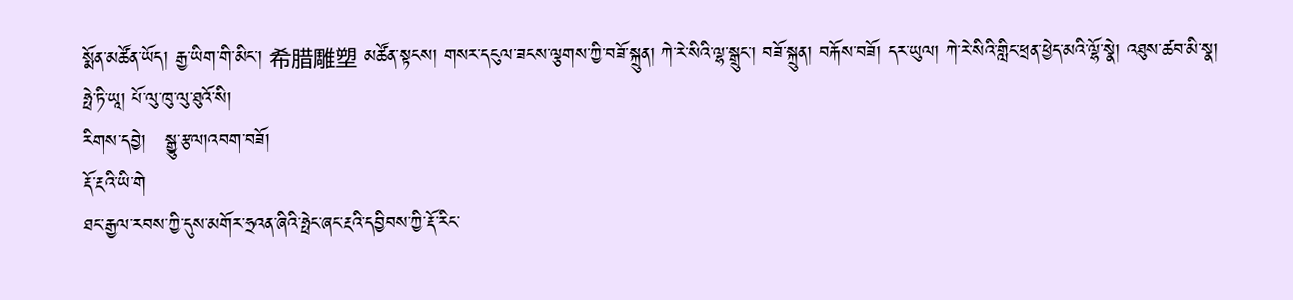སྨོན་མཚོན་ཡོད། རྒྱ་ཡིག་གི་མིང་། 希腊雕塑 མཚོན་སྟངས། གསར་དངུལ་ཟངས་ལྕགས་ཀྱི་བཟོ་སྐྲུན། ཀེ་རེ་སིའི་ལྷ་སྒྲུང་། བཟོ་སྐྲུན། བརྐོས་བཟོ། དར་ཡུལ། ཀེ་རེ་སིའི་གླིང་ཕྲན་ཕྱེད་མའི་ལྷོ་སྣེ། འཐུས་ཚབ་མི་སྣ། ཧྥེ་ཏི་ཡཱ། པོ་ལུ་ཁུ་ལུ་ཐུའོ་སི།
རིགས་དབྱེ།   སྒྱུ་རྩལ།འབག་བཟོ།
རྡོ་རྔའི་ཡི་གེ
ཐང་རྒྱལ་རབས་ཀྱི་དུས་མགོར་ཧྲའན་ཞིའི་ཧྥེང་ཞང་རྔའི་དབྱིབས་ཀྱི་རྡོ་རིང་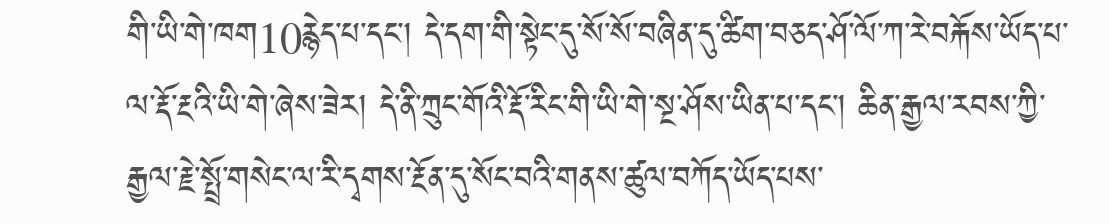གི་ཡི་གེ་ཁག10རྙེད་པ་དང་། དེ་དག་གི་སྟེང་དུ་སོ་སོ་བཞིན་དུ་ཚིག་བཅད་ཤོ་ལོ་ཀ་རེ་བརྐོས་ཡོད་པ་ལ་རྡོ་རྔའི་ཡི་གེ་ཞེས་ཟེར། དེ་ནི་ཀྲུང་གོའི་རྡོ་རིང་གི་ཡི་གེ་སྔ་ཤོས་ཡིན་པ་དང་། ཆིན་རྒྱལ་རབས་ཀྱི་རྒྱལ་རྗེ་སྤྲོ་གསེང་ལ་རི་དྭགས་རྔོན་དུ་སོང་བའི་གནས་ཚུལ་བཀོད་ཡོད་པས་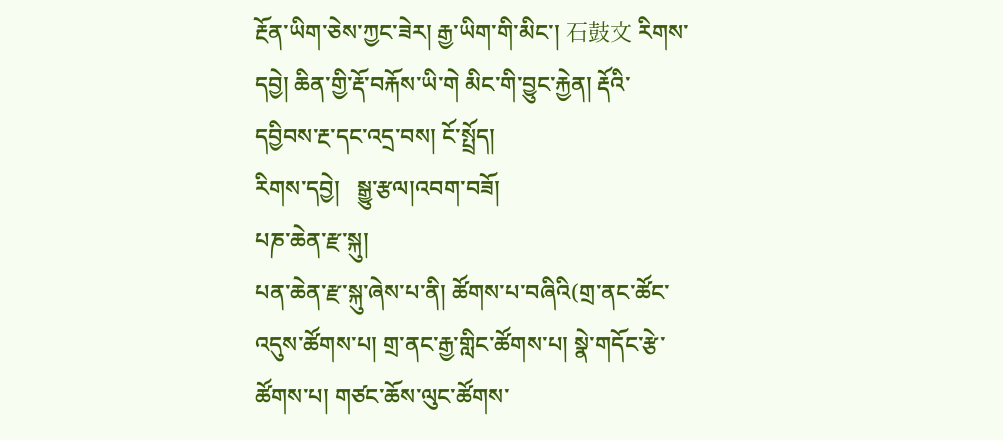རྔོན་ཡིག་ཅེས་ཀྱང་ཟེར། རྒྱ་ཡིག་གི་མིང་། 石鼓文 རིགས་དབྱེ། ཆིན་གྱི་རྡོ་བརྐོས་ཡི་གེ མིང་གི་བྱུང་རྐྱེན། རྡོའི་དབྱིབས་རྔ་དང་འདྲ་བས། ངོ་སྤྲོད།
རིགས་དབྱེ།   སྒྱུ་རྩལ།འབག་བཟོ།
པཎ་ཆེན་རྫ་སྐུ།
པན་ཆེན་རྫ་སྐུ་ཞེས་པ་ནི། ཚོགས་པ་བཞིའི(གྲ་ནང་ཚོང་འདུས་ཚོགས་པ། གྲ་ནང་རྒྱ་གླིང་ཚོགས་པ། སྣེ་གདོང་རྩེ་ཚོགས་པ། གཙང་ཆོས་ལུང་ཚོགས་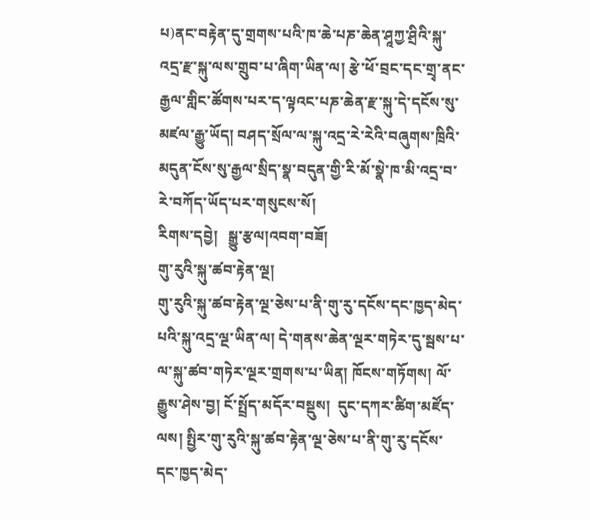པ)ནང་བརྟེན་དུ་གྲགས་པའི་ཁ་ཆེ་པཎ་ཆེན་ཤཱཀྱ་ཤྲིའི་སྐུ་འདྲ་རྫ་སྐུ་ལས་གྲུབ་པ་ཞིག་ཡིན་ལ། རྩེ་ཕོ་བྲང་དང་གྲྭ་ནང་རྒྱལ་གླིང་ཚོགས་པར་ད་ལྟའང་པཎ་ཆེན་རྫ་སྐུ་དེ་དངོས་སུ་མཛལ་རྒྱུ་ཡོད། བཤད་སྲོལ་ལ་སྐུ་འདྲ་རེ་རེའི་བཞུགས་ཁྲིའི་མདུན་ངོས་སུ་རྒྱལ་སྲིད་སྣ་བདུན་གྱི་རི་མོ་སྣེ་ཁ་མི་འདྲ་བ་རེ་བཀོད་ཡོད་པར་གསུངས་སོ།
རིགས་དབྱེ།   སྒྱུ་རྩལ།འབག་བཟོ།
གུ་རུའི་སྐུ་ཚབ་རྟེན་ལྔ།
གུ་རུའི་སྐུ་ཚབ་རྟེན་ལྔ་ཅེས་པ་ནི་གུ་རུ་དངོས་དང་ཁྱད་མེད་པའི་སྐུ་འདྲ་ལྔ་ཡིན་ལ། དེ་གནས་ཆེན་ལྔར་གཏེར་དུ་སྦས་པ་ལ་སྐུ་ཚབ་གཏེར་ལྔར་གྲགས་པ་ཡིན། ཁོངས་གཏོགས། ལོ་རྒྱུས་ཤེས་བྱ། ངོ་སྤྲོད་མདོར་བསྡུས།  དུང་དཀར་ཚིག་མཛོད་ལས། སྤྱིར་གུ་རུའི་སྐུ་ཚབ་རྟེན་ལྔ་ཅེས་པ་ནི་གུ་རུ་དངོས་དང་ཁྱད་མེད་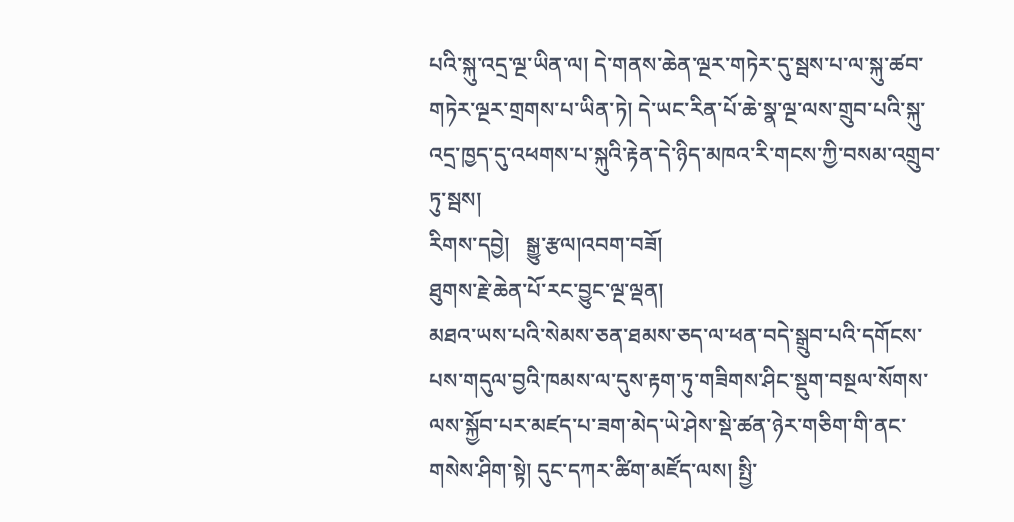པའི་སྐུ་འདྲ་ལྔ་ཡིན་ལ། དེ་གནས་ཆེན་ལྔར་གཏེར་དུ་སྦས་པ་ལ་སྐུ་ཚབ་གཏེར་ལྔར་གྲགས་པ་ཡིན་ཏེ། དེ་ཡང་རིན་པོ་ཆེ་སྣ་ལྔ་ལས་གྲུབ་པའི་སྐུ་འདྲ་ཁྱད་དུ་འཕགས་པ་སྐུའི་རྟེན་དེ་ཉིད་མཁའ་རི་གངས་ཀྱི་བསམ་འགྲུབ་ཏུ་སྦས།
རིགས་དབྱེ།   སྒྱུ་རྩལ།འབག་བཟོ།
ཐུགས་རྗེ་ཆེན་པོ་རང་བྱུང་ལྔ་ལྡན།
མཐའ་ཡས་པའི་སེམས་ཅན་ཐམས་ཅད་ལ་ཕན་བདེ་སྒྲུབ་པའི་དགོངས་པས་གདུལ་བྱའི་ཁམས་ལ་དུས་རྟག་ཏུ་གཟིགས་ཤིང་སྡུག་བསྔལ་སོགས་ལས་སྐྱོབ་པར་མཛད་པ་ཟག་མེད་ཡེ་ཤེས་སྡེ་ཚན་ཉེར་གཅིག་གི་ནང་གསེས་ཤིག་སྟེ། དུང་དཀར་ཚིག་མཛོད་ལས། སྤྱི་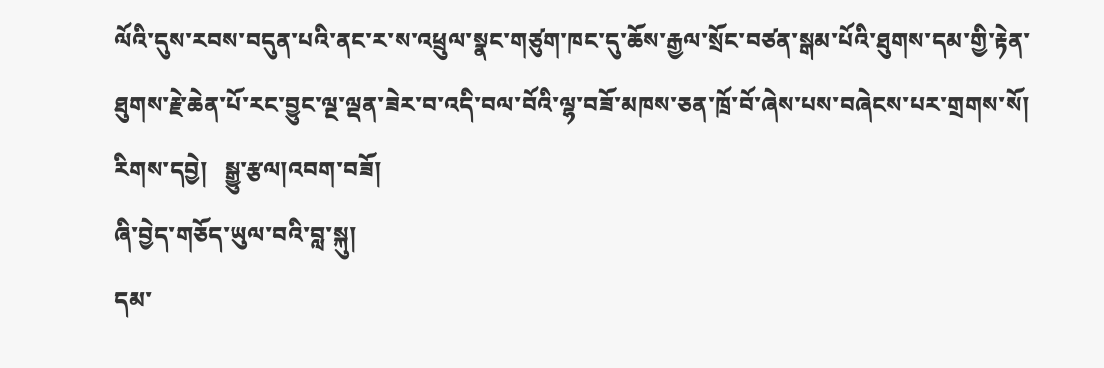ལོའི་དུས་རབས་བདུན་པའི་ནང་ར་ས་འཕྲུལ་སྣང་གཙུག་ཁང་དུ་ཆོས་རྒྱལ་སྲོང་བཙན་སྒམ་པོའི་ཐུགས་དམ་གྱི་རྟེན་ཐུགས་རྗེ་ཆེན་པོ་རང་བྱུང་ལྔ་ལྡན་ཟེར་བ་འདི་བལ་བོའི་ལྷ་བཟོ་མཁས་ཅན་ཁྲོ་བོ་ཞེས་པས་བཞེངས་པར་གྲགས་སོ།
རིགས་དབྱེ།   སྒྱུ་རྩལ།འབག་བཟོ།
ཞི་བྱེད་གཅོད་ཡུལ་བའི་བླ་སྐུ།
དམ་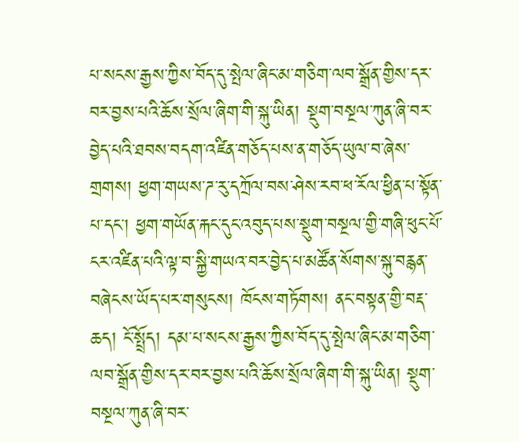པ་སངས་རྒྱས་ཀྱིས་བོད་དུ་སྤེལ་ཞིང་མ་གཅིག་ལབ་སྒྲོན་གྱིས་དར་བར་བྱས་པའི་ཆོས་སྲོལ་ཞིག་གི་སྐུ་ཡིན། སྡུག་བསྔལ་ཀུན་ཞི་བར་བྱེད་པའི་ཐབས་བདག་འཛིན་གཅོད་པས་ན་གཅོད་ཡུལ་བ་ཞེས་གྲགས། ཕྱག་གཡས་ཌ་རུ་དཀྲོལ་བས་ཤེས་རབ་ཕ་རོལ་ཕྱིན་པ་སྟོན་པ་དང་། ཕྱག་གཡོན་རྐང་དུང་འབུད་པས་སྡུག་བསྔལ་གྱི་གཞི་ཕུང་པོ་ངར་འཛིན་པའི་ལྟ་བ་སྐྱི་གཡའ་བར་བྱེད་པ་མཚོན་སོགས་སྐུ་བརྙན་བཞེངས་ཡོད་པར་གསུངས། ཁོངས་གཏོགས། ནང་བསྟན་གྱི་བརྡ་ཆད། ངོ་སྤྲོད། དམ་པ་སངས་རྒྱས་ཀྱིས་བོད་དུ་སྤེལ་ཞིང་མ་གཅིག་ལབ་སྒྲོན་གྱིས་དར་བར་བྱས་པའི་ཆོས་སྲོལ་ཞིག་གི་སྐུ་ཡིན། སྡུག་བསྔལ་ཀུན་ཞི་བར་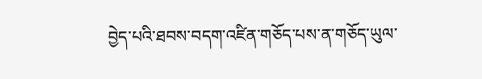བྱེད་པའི་ཐབས་བདག་འཛིན་གཅོད་པས་ན་གཅོད་ཡུལ་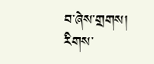བ་ཞེས་གྲགས།
རིགས་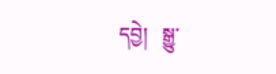དབྱེ།   སྒྱུ་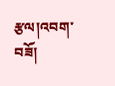རྩལ།འབག་བཟོ།